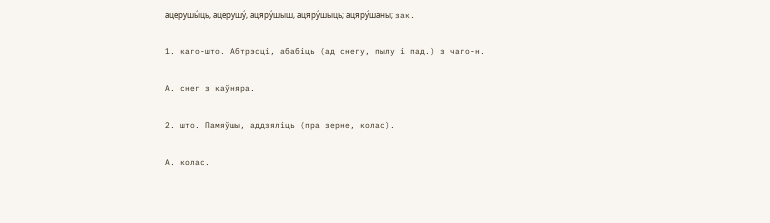ацерушы́ць, ацерушу́, ацяру́шыш, ацяру́шыць; ацяру́шаны; зак.

1. каго-што. Абтрэсці, абабіць (ад снегу, пылу і пад.) з чаго-н.

А. снег з каўняра.

2. што. Памяўшы, аддзяліць (пра зерне, колас).

А. колас.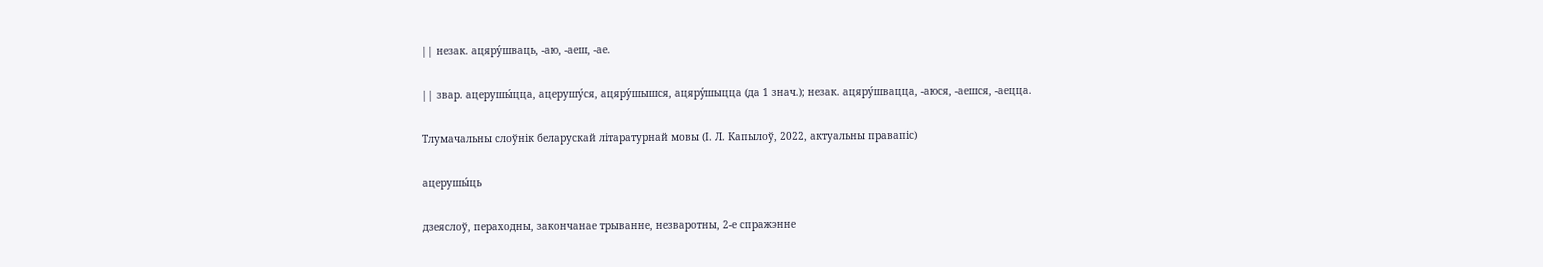|| незак. ацяру́шваць, -аю, -аеш, -ае.

|| звар. ацерушы́цца, ацерушу́ся, ацяру́шышся, ацяру́шыцца (да 1 знач.); незак. ацяру́швацца, -аюся, -аешся, -аецца.

Тлумачальны слоўнік беларускай літаратурнай мовы (І. Л. Капылоў, 2022, актуальны правапіс)

ацерушы́ць

дзеяслоў, пераходны, закончанае трыванне, незваротны, 2-е спражэнне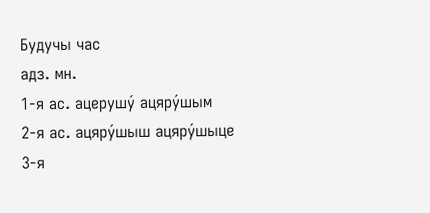Будучы час
адз. мн.
1-я ас. ацерушу́ ацяру́шым
2-я ас. ацяру́шыш ацяру́шыце
3-я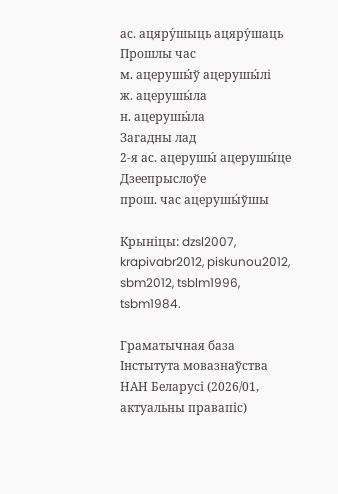ас. ацяру́шыць ацяру́шаць
Прошлы час
м. ацерушы́ў ацерушы́лі
ж. ацерушы́ла
н. ацерушы́ла
Загадны лад
2-я ас. ацерушы́ ацерушы́це
Дзеепрыслоўе
прош. час ацерушы́ўшы

Крыніцы: dzsl2007, krapivabr2012, piskunou2012, sbm2012, tsblm1996, tsbm1984.

Граматычная база Інстытута мовазнаўства НАН Беларусі (2026/01, актуальны правапіс)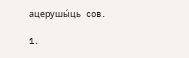ацерушы́ць сов.

1.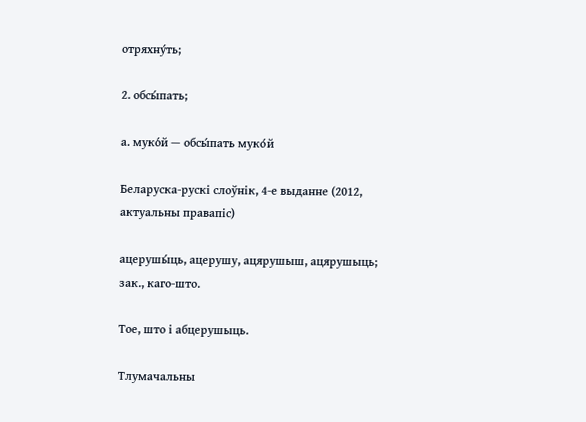отряхну́ть;

2. обсы́пать;

а. муко́й — обсы́пать муко́й

Беларуска-рускі слоўнік, 4-е выданне (2012, актуальны правапіс)

ацерушы́ць, ацерушу, ацярушыш, ацярушыць; зак., каго-што.

Тое, што і абцерушыць.

Тлумачальны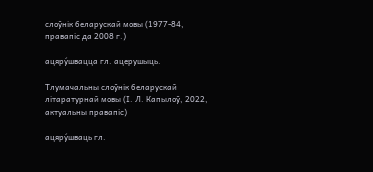слоўнік беларускай мовы (1977-84, правапіс да 2008 г.)

ацяру́швацца гл. ацерушыць.

Тлумачальны слоўнік беларускай літаратурнай мовы (І. Л. Капылоў, 2022, актуальны правапіс)

ацяру́шваць гл.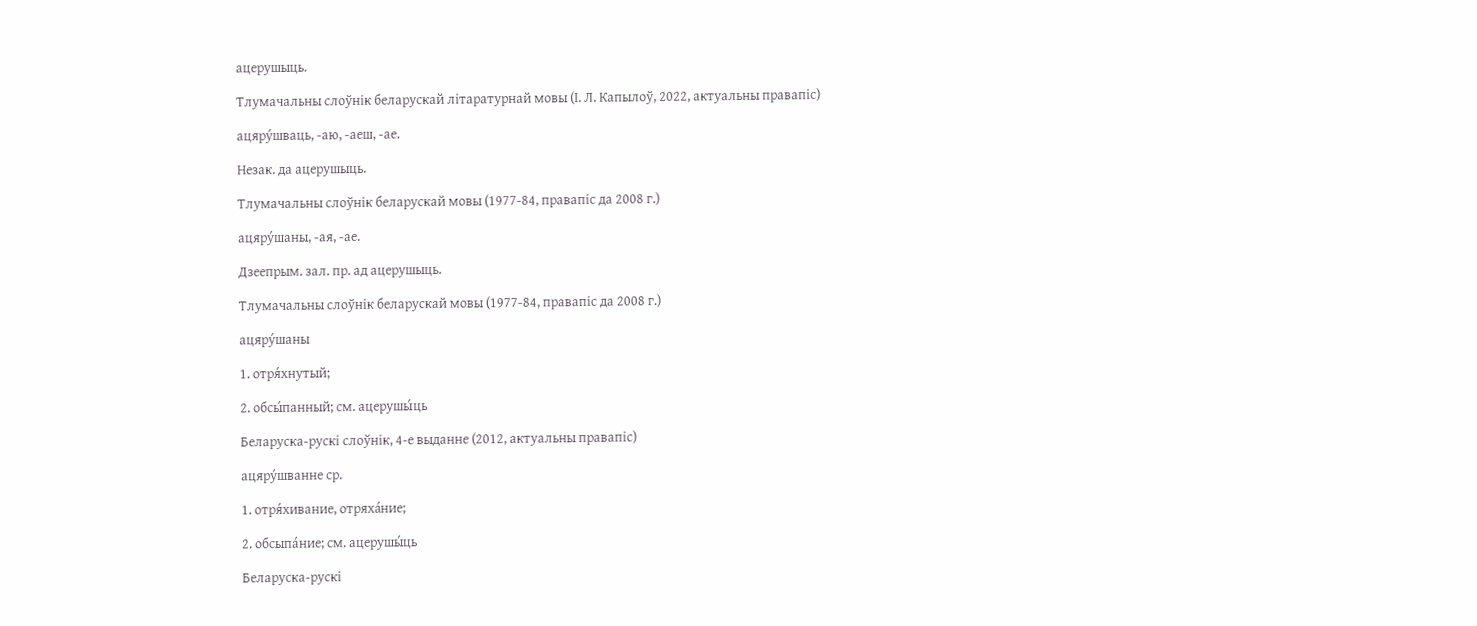ацерушыць.

Тлумачальны слоўнік беларускай літаратурнай мовы (І. Л. Капылоў, 2022, актуальны правапіс)

ацяру́шваць, ‑аю, ‑аеш, ‑ае.

Незак. да ацерушыць.

Тлумачальны слоўнік беларускай мовы (1977-84, правапіс да 2008 г.)

ацяру́шаны, ‑ая, ‑ае.

Дзеепрым. зал. пр. ад ацерушыць.

Тлумачальны слоўнік беларускай мовы (1977-84, правапіс да 2008 г.)

ацяру́шаны

1. отря́хнутый;

2. обсы́панный; см. ацерушы́ць

Беларуска-рускі слоўнік, 4-е выданне (2012, актуальны правапіс)

ацяру́шванне ср.

1. отря́хивание, отряха́ние;

2. обсыпа́ние; см. ацерушы́ць

Беларуска-рускі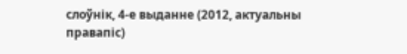слоўнік, 4-е выданне (2012, актуальны правапіс)